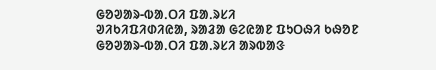ᱜᱚᱣᱟᱨ-ᱵᱟᱹᱛᱤ ᱯᱟᱹᱨᱥᱤ
ᱣᱤᱠᱤᱯᱤᱰᱤᱭᱟ, ᱨᱟᱲᱟ ᱜᱮᱭᱟᱱ ᱯᱩᱛᱷᱤ ᱠᱷᱚᱱ
ᱜᱚᱣᱟᱨ-ᱵᱟᱹᱛᱤ ᱯᱟᱹᱨᱥᱤ ᱟᱨᱵᱟᱝ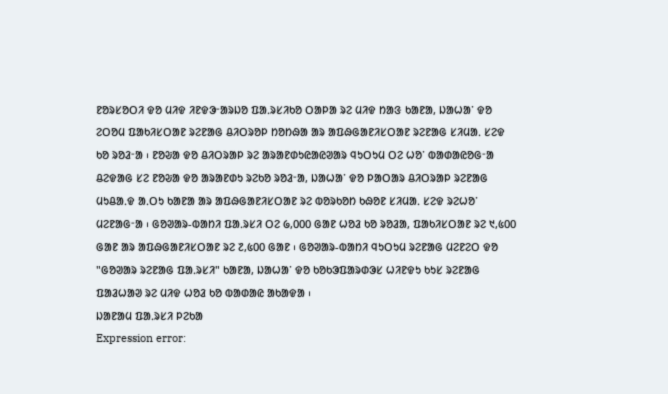ᱱᱚᱨᱥᱚᱛᱤ ᱫᱚ ᱢᱤᱫ ᱤᱱᱫᱳᱼᱟᱨᱡᱚ ᱯᱟᱹᱨᱥᱤᱠᱚ ᱛᱟᱞᱟ ᱨᱮ ᱢᱤᱫ ᱴᱟᱝ ᱠᱟᱱᱟ, ᱡᱟᱦᱟᱸ ᱫᱚ ᱮᱛᱚᱢ ᱯᱟᱠᱤᱥᱛᱟᱱ ᱨᱮᱱᱟᱜ ᱪᱤᱛᱨᱚᱞ ᱴᱚᱴᱷᱟ ᱟᱨ ᱟᱯᱷᱜᱟᱱᱤᱥᱛᱟᱱ ᱨᱮᱱᱟᱜ ᱥᱤᱢᱟᱹ ᱥᱮᱫ ᱠᱚ ᱨᱚᱲᱼᱟ ᱾ ᱱᱚᱶᱟ ᱫᱚ ᱪᱤᱛᱨᱟᱞ ᱨᱮ ᱟᱨᱟᱱᱰᱩᱭᱟᱭᱣᱟᱨ ᱧᱩᱛᱩᱢ ᱛᱮ ᱦᱚᱸ ᱵᱟᱰᱟᱭᱚᱜᱼᱟ ᱪᱮᱫᱟᱜ ᱥᱮ ᱱᱚᱶᱟ ᱫᱚ ᱟᱨᱟᱱᱰᱩ ᱨᱮᱠᱚ ᱨᱚᱲᱼᱟ, ᱡᱟᱦᱟᱸ ᱫᱚ ᱞᱟᱛᱟᱨ ᱪᱤᱛᱨᱟᱞ ᱨᱮᱱᱟᱜ ᱢᱩᱪᱟᱹᱫ ᱟᱹᱛᱩ ᱠᱟᱱᱟ ᱟᱨ ᱟᱯᱷᱜᱟᱱᱤᱥᱛᱟᱱ ᱨᱮ ᱵᱚᱨᱠᱚᱴ ᱠᱷᱚᱱ ᱥᱤᱢᱟᱹ ᱥᱮᱫ ᱨᱮᱦᱚᱸ ᱢᱮᱱᱟᱜᱼᱟ ᱾ ᱜᱚᱣᱟᱨ-ᱵᱟᱴᱤ ᱯᱟᱹᱨᱥᱤ ᱛᱮ ᱙,᱐᱐᱐ ᱜᱟᱱ ᱦᱚᱲ ᱠᱚ ᱨᱚᱲᱟ, ᱯᱟᱠᱤᱥᱛᱟᱱ ᱨᱮ ᱑,᱕᱐᱐ ᱜᱟᱱ ᱟᱨ ᱟᱯᱷᱜᱟᱱᱤᱥᱛᱟᱱ ᱨᱮ ᱗,᱕᱐᱐ ᱜᱟᱱ ᱾ ᱜᱚᱣᱟᱨ-ᱵᱟᱴᱤ ᱧᱩᱛᱩᱢ ᱨᱮᱱᱟᱜ ᱢᱮᱱᱮᱛ ᱫᱚ "ᱜᱚᱣᱟᱨ ᱨᱮᱱᱟᱜ ᱯᱟᱹᱨᱥᱤ" ᱠᱟᱱᱟ, ᱡᱟᱦᱟᱸ ᱫᱚ ᱠᱚᱠᱳᱯᱟᱨᱰᱳᱥ ᱦᱤᱱᱫᱩ ᱠᱩᱥ ᱨᱮᱱᱟᱜ ᱯᱟᱲᱦᱟᱣ ᱨᱮ ᱢᱤᱫ ᱦᱚᱲ ᱠᱚ ᱵᱟᱰᱟᱭ ᱟᱠᱟᱫᱟ ᱾
ᱡᱟᱱᱟᱢ ᱯᱟᱹᱨᱥᱤ ᱞᱮᱠᱟ
Expression error: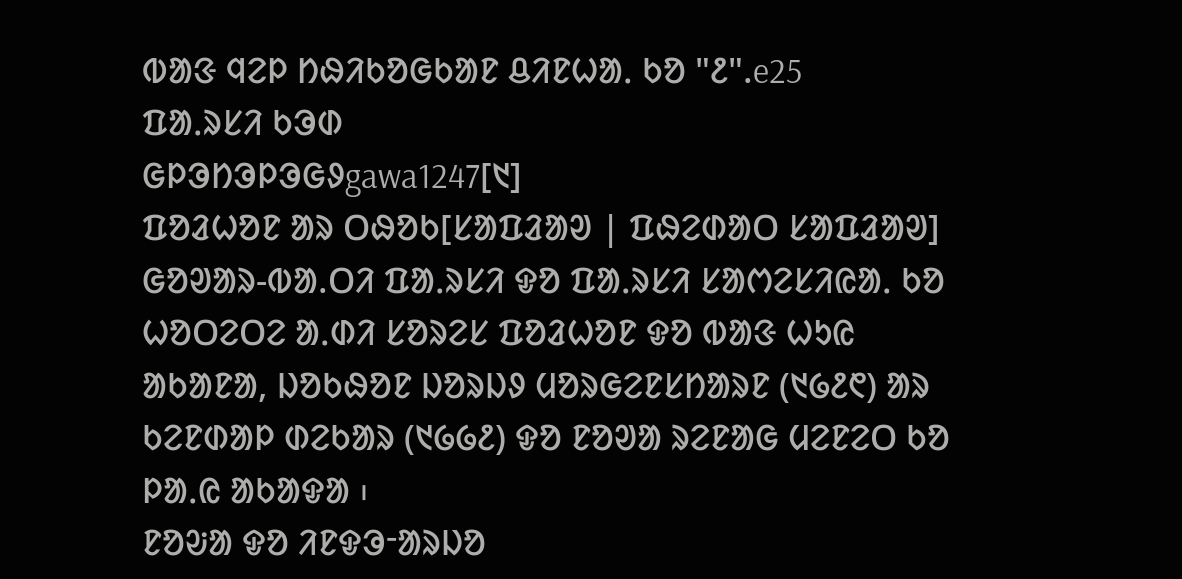ᱵᱟᱝ ᱧᱮᱞ ᱴᱷᱤᱠᱚᱜᱠᱟᱱ ᱪᱤᱱᱦᱟᱹ ᱠᱚ "᱒".e25
ᱯᱟᱹᱨᱥᱤ ᱠᱳᱰ
ᱜᱞᱳᱴᱳᱞᱳᱜᱽgawa1247[᱑]
ᱯᱚᱲᱦᱚᱱ ᱟᱨ ᱛᱷᱚᱠ[ᱥᱟᱯᱲᱟᱣ | ᱯᱷᱮᱰᱟᱛ ᱥᱟᱯᱲᱟᱣ]
ᱜᱚᱣᱟᱨ-ᱵᱟ.ᱛᱤ ᱯᱟᱹᱨᱥᱤ ᱫᱚ ᱯᱟᱹᱨᱥᱤ ᱥᱟᱬᱮᱥᱤᱭᱟᱹ ᱠᱚ ᱦᱚᱛᱮᱛᱮ ᱟᱹᱰᱤ ᱥᱚᱨᱮᱥ ᱯᱚᱲᱦᱚᱱ ᱫᱚ ᱵᱟᱝ ᱦᱩᱭ ᱟᱠᱟᱱᱟ, ᱡᱚᱠᱷᱚᱱ ᱡᱚᱨᱡᱽ ᱢᱚᱨᱜᱮᱱᱥᱴᱟᱨᱱ (᱑᱙᱒᱖) ᱟᱨ ᱠᱮᱱᱰᱟᱞ ᱰᱮᱠᱟᱨ (᱑᱙᱙᱒) ᱫᱚ ᱱᱚᱣᱟ ᱨᱮᱱᱟᱜ ᱢᱮᱱᱮᱛ ᱠᱚ ᱞᱟᱹᱭ ᱟᱠᱟᱫᱟ ᱾
ᱱᱚᱶᱟ ᱫᱚ ᱤᱱᱫᱳᱼᱟᱨᱡᱚ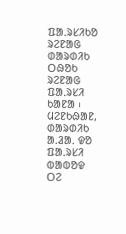ᱯᱟᱹᱨᱥᱤᱠᱚ ᱨᱮᱱᱟᱜ ᱰᱟᱨᱰᱤᱠ ᱛᱷᱚᱠ ᱨᱮᱱᱟᱜ ᱯᱟᱹᱨᱥᱤ ᱠᱟᱱᱟ ᱾ ᱢᱮᱱᱠᱷᱟᱱ, ᱰᱟᱨᱰᱤᱠ ᱟᱹᱲᱟᱹ ᱫᱚ ᱯᱟᱹᱨᱥᱤ ᱵᱟᱵᱚᱫ ᱛᱮ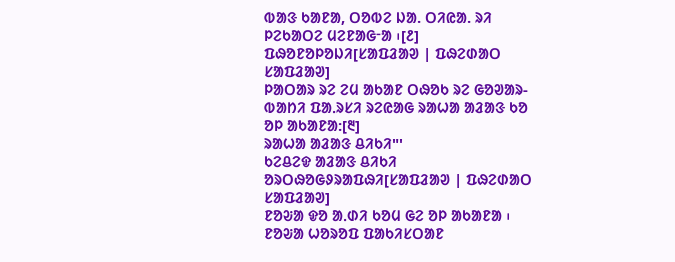ᱵᱟᱝ ᱠᱟᱱᱟ, ᱛᱚᱵᱮ ᱡᱟ. ᱛᱤᱭᱟ. ᱨᱤ ᱞᱮᱠᱟᱛᱮ ᱢᱮᱱᱟᱜᱼᱟ ᱾[᱒]
ᱯᱷᱚᱱᱚᱞᱚᱡᱤ[ᱥᱟᱯᱲᱟᱣ | ᱯᱷᱮᱰᱟᱛ ᱥᱟᱯᱲᱟᱣ]
ᱞᱟᱛᱟᱨ ᱨᱮ ᱮᱢ ᱟᱠᱟᱱ ᱛᱷᱚᱠ ᱨᱮ ᱜᱚᱣᱟᱨ-ᱵᱟᱴᱤ ᱯᱟᱹᱨᱥᱤ ᱨᱮᱭᱟᱜ ᱨᱟᱦᱟ ᱟᱲᱟᱝ ᱠᱚ ᱚᱞ ᱟᱠᱟᱱᱟ:[᱓]
ᱨᱟᱦᱟ ᱟᱲᱟᱝ ᱪᱤᱠᱤ"'
ᱠᱮᱪᱮᱫ ᱟᱲᱟᱝ ᱪᱤᱠᱤ
ᱚᱨᱛᱷᱚᱜᱽᱨᱟᱯᱷᱤ[ᱥᱟᱯᱲᱟᱣ | ᱯᱷᱮᱰᱟᱛ ᱥᱟᱯᱲᱟᱣ]
ᱱᱚᱶᱟ ᱫᱚ ᱟᱹᱰᱤ ᱠᱚᱢ ᱜᱮ ᱚᱞ ᱟᱠᱟᱱᱟ ᱾ ᱱᱚᱶᱟ ᱦᱚᱨᱚᱯ ᱯᱟᱠᱤᱥᱛᱟᱱ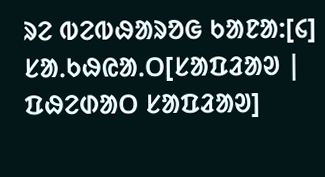ᱨᱮ ᱵᱮᱵᱷᱟᱨᱚᱜ ᱠᱟᱱᱟ:[᱔]
ᱥᱟᱹᱠᱷᱭᱟᱹᱛ[ᱥᱟᱯᱲᱟᱣ | ᱯᱷᱮᱰᱟᱛ ᱥᱟᱯᱲᱟᱣ]